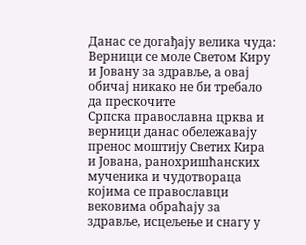Данас се догађају велика чуда: Верници се моле Светом Киру и Јовану за здравље, а овај обичај никако не би требало да прескочите
Српска православна црква и верници данас обележавају пренос моштију Светих Кира и Јована, ранохришћанских мученика и чудотвораца којима се православци вековима обраћају за здравље, исцељење и снагу у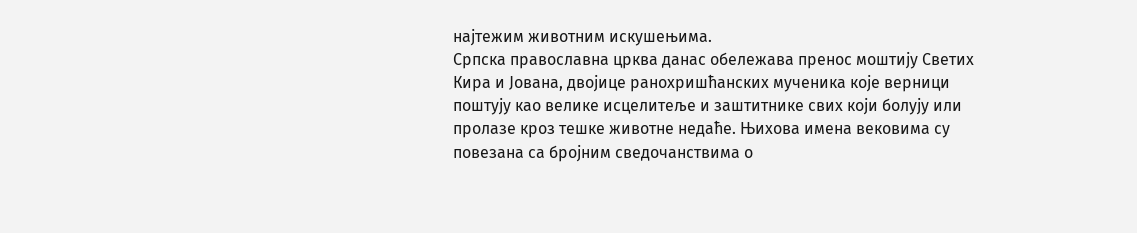најтежим животним искушењима.
Српска православна црква данас обележава пренос моштију Светих Кира и Јована, двојице ранохришћанских мученика које верници поштују као велике исцелитеље и заштитнике свих који болују или пролазе кроз тешке животне недаће. Њихова имена вековима су повезана са бројним сведочанствима о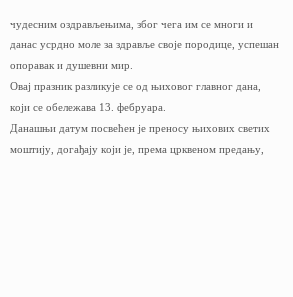чудесним оздрављењима, због чега им се многи и данас усрдно моле за здравље своје породице, успешан опоравак и душевни мир.
Овај празник разликује се од њиховог главног дана, који се обележава 13. фебруара.
Данашњи датум посвећен је преносу њихових светих моштију, догађају који је, према црквеном предању,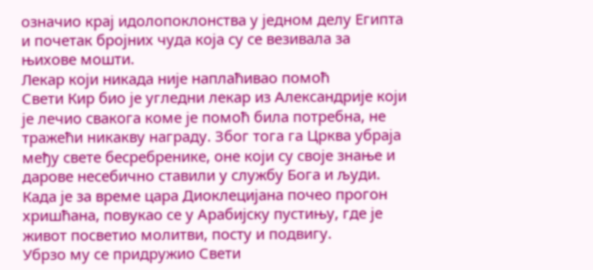означио крај идолопоклонства у једном делу Египта и почетак бројних чуда која су се везивала за њихове мошти.
Лекар који никада није наплаћивао помоћ
Свети Кир био је угледни лекар из Александрије који је лечио свакога коме је помоћ била потребна, не тражећи никакву награду. Због тога га Црква убраја међу свете бесребренике, оне који су своје знање и дарове несебично ставили у службу Бога и људи.
Када је за време цара Диоклецијана почео прогон хришћана, повукао се у Арабијску пустињу, где је живот посветио молитви, посту и подвигу.
Убрзо му се придружио Свети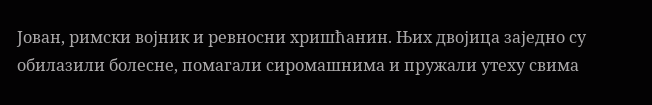Јован, римски војник и ревносни хришћанин. Њих двојица заједно су обилазили болесне, помагали сиромашнима и пружали утеху свима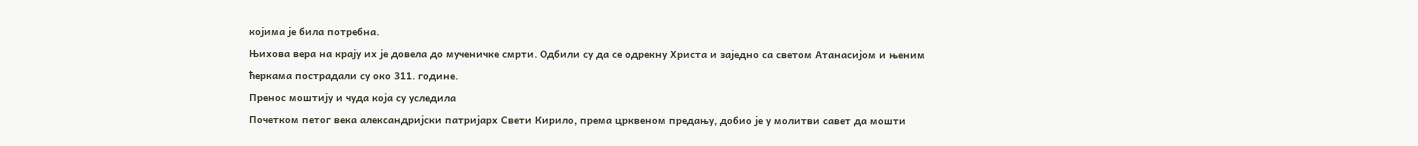којима је била потребна.
Њихова вера на крају их је довела до мученичке смрти. Одбили су да се одрекну Христа и заједно са светом Атанасијом и њеним ћеркама пострадали су око 311. године.
Пренос моштију и чуда која су уследила
Почетком петог века александријски патријарх Свети Кирило, према црквеном предању, добио је у молитви савет да мошти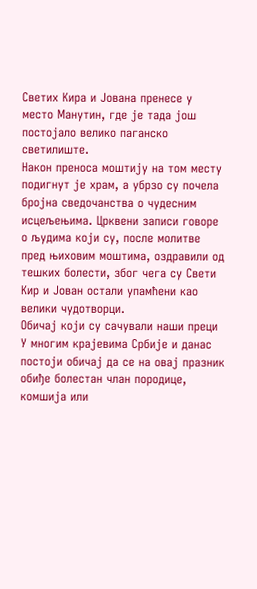Светих Кира и Јована пренесе у место Манутин, где је тада још постојало велико паганско светилиште.
Након преноса моштију на том месту подигнут је храм, а убрзо су почела бројна сведочанства о чудесним исцељењима. Црквени записи говоре о људима који су, после молитве пред њиховим моштима, оздравили од тешких болести, због чега су Свети Кир и Јован остали упамћени као велики чудотворци.
Обичај који су сачували наши преци
У многим крајевима Србије и данас постоји обичај да се на овај празник обиђе болестан члан породице, комшија или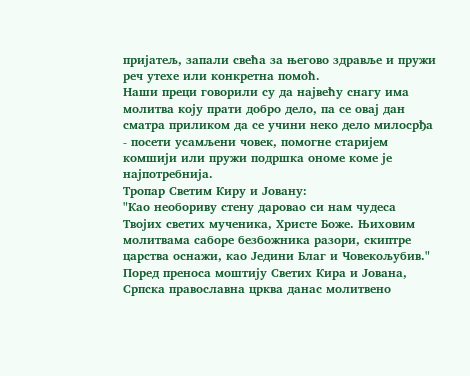пријатељ, запали свећа за његово здравље и пружи реч утехе или конкретна помоћ.
Наши преци говорили су да највећу снагу има молитва коју прати добро дело, па се овај дан сматра приликом да се учини неко дело милосрђа - посети усамљени човек, помогне старијем комшији или пружи подршка ономе коме је најпотребнија.
Тропар Светим Киру и Јовану:
"Као необориву стену даровао си нам чудеса Твојих светих мученика, Христе Боже. Њиховим молитвама саборе безбожника разори, скиптре царства оснажи, као Једини Благ и Човекољубив."
Поред преноса моштију Светих Кира и Јована, Српска православна црква данас молитвено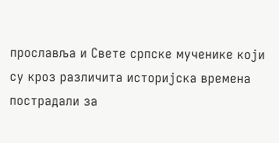прославља и Свете српске мученике који су кроз различита историјска времена пострадали за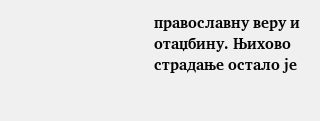православну веру и отаџбину. Њихово страдање остало је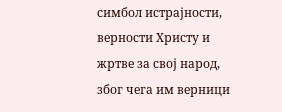симбол истрајности, верности Христу и жртве за свој народ, због чега им верници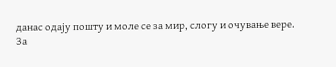данас одају пошту и моле се за мир, слогу и очување вере.
За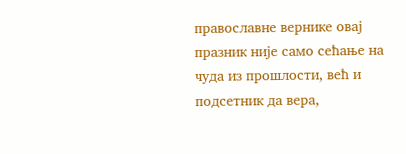православне вернике овај празник није само сећање на чуда из прошлости, већ и подсетник да вера,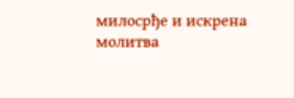милосрђе и искрена молитва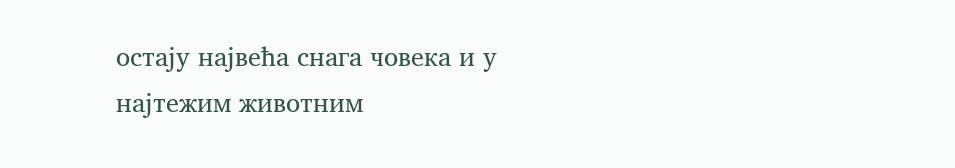остају највећа снага човека и у најтежим животним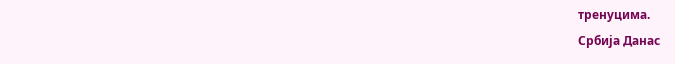тренуцима.
Србија Данас